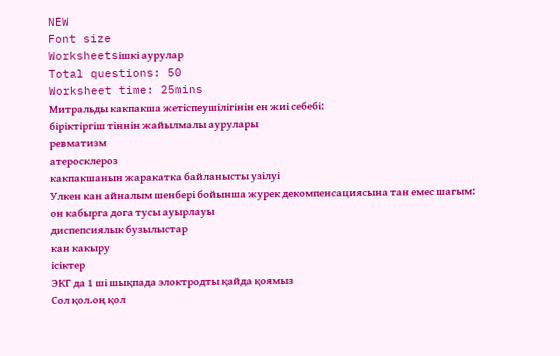NEW
Font size
Worksheetsішкі аурулар
Total questions: 50
Worksheet time: 25mins
Митральды какпакша жетіспеушілігінін ен жиі себебі:
біріктіргіш тіннін жайылмалы аурулары
ревматизм
атеросклероз
какпакшанын жаракатка байланысты узілуі
Улкен кан айналым шенбері бойынша журек декомпенсациясына тан емес шагым:
он кабырга дога тусы ауырлауы
диспепсиялык бузылыстар
кан какыру
ісіктер
ЭКГ да 1 ші шықпада элоктродты қайда қоямыз
Сол қол.оң қол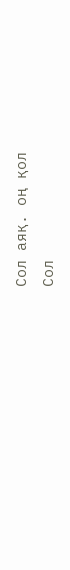Сол аяқ. оң қол
Сол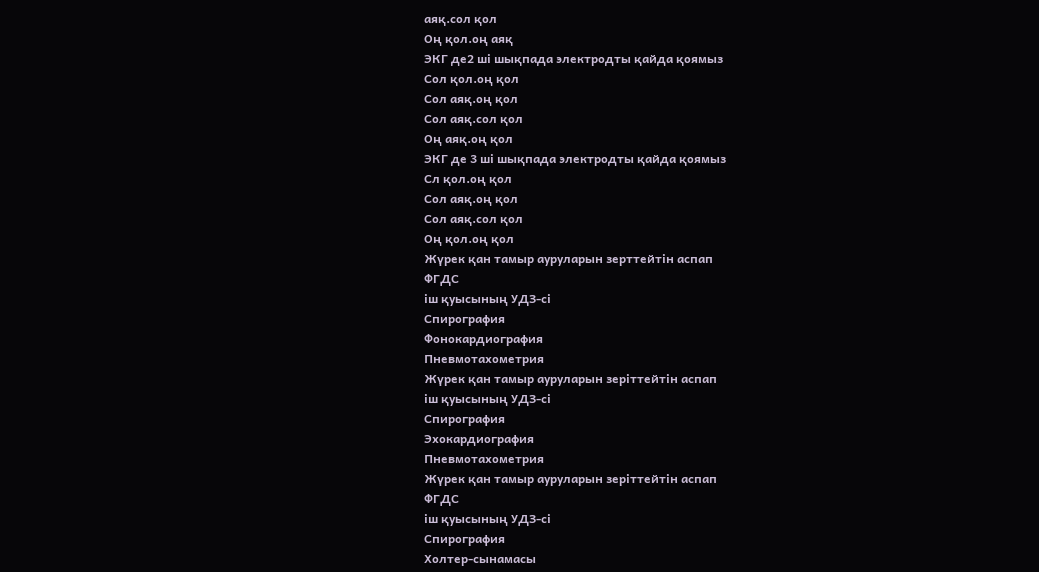аяқ.сол қол
Оң қол.оң аяқ
ЭКГ де2 ші шықпада электродты қайда қоямыз
Сол қол.оң қол
Сол аяқ.оң қол
Сол аяқ.сол қол
Оң аяқ.оң қол
ЭКГ де 3 ші шықпада электродты қайда қоямыз
Сл қол.оң қол
Сол аяқ.оң қол
Сол аяқ.сол қол
Оң қол.оң қол
Жүрек қан тамыр ауруларын зерттейтін аспап
ФГДС
іш қуысының УДЗ-сі
Спирография
Фонокардиография
Пневмотахометрия
Жүрек қан тамыр ауруларын зеріттейтін аспап
іш қуысының УДЗ-сі
Спирография
Эхокардиография
Пневмотахометрия
Жүрек қан тамыр ауруларын зеріттейтін аспап
ФГДС
іш қуысының УДЗ-сі
Спирография
Холтер-сынамасы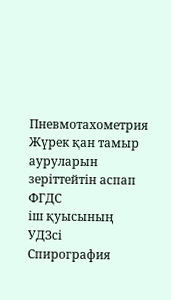Пневмотахометрия
Жүрек қан тамыр ауруларын зеріттейтін аспап
ФГДС
іш қуысының УДЗсі
Спирография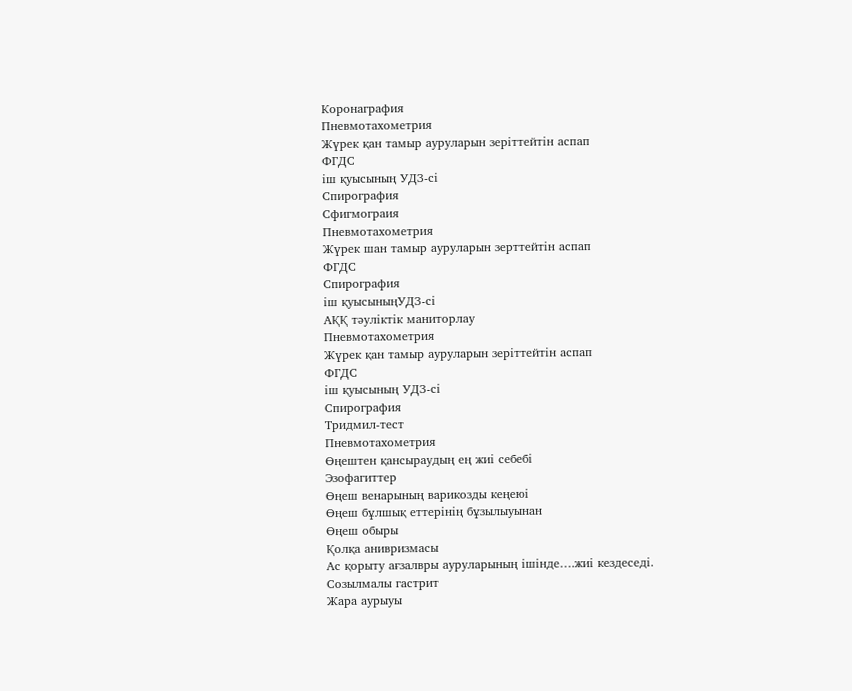Коронаграфия
Пневмотахометрия
Жүрек қан тамыр ауруларын зеріттейтін аспап
ФГДС
іш қуысының УДЗ-сі
Спирография
Сфигмограия
Пневмотахометрия
Жүрек шан тамыр ауруларын зерттейтін аспап
ФГДС
Спирография
іш қуысыныңУДЗ-сі
АҚҚ тәуліктік маниторлау
Пневмотахометрия
Жүрек қан тамыр ауруларын зеріттейтін аспап
ФГДС
іш қуысының УДЗ-сі
Спирография
Тридмил-тест
Пневмотахометрия
Өңештен қансыраудың ең жиі себебі
Эзофагиттер
Өңеш венарының варикозды кеңеюі
Өңеш бұлшық еттерінің бұзылыуынан
Өңеш обыры
Қолқа анивризмасы
Ас қорыту ағзалвры ауруларының ішінде….жиі кездеседі.
Созылмалы гастрит
Жара аурыуы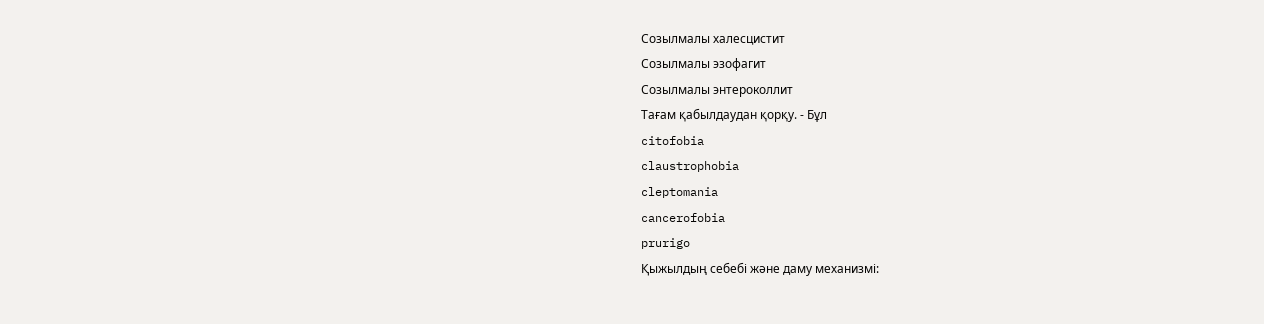Созылмалы халесцистит
Созылмалы эзофагит
Созылмалы энтероколлит
Тағам қабылдаудан қорқу. - Бұл
citofobia
claustrophobia
cleptomania
cancerofobia
prurigo
Қыжылдың себебі және даму механизмі: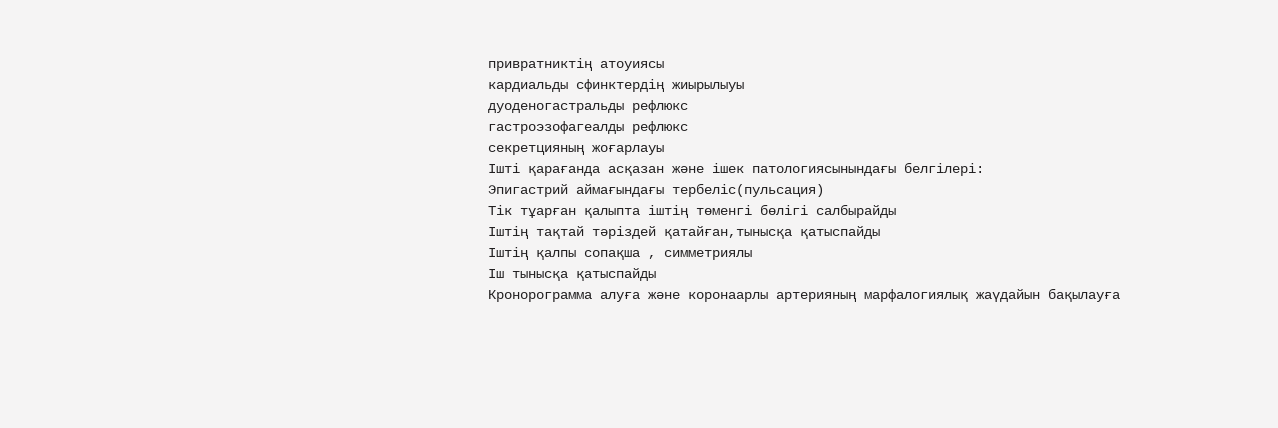привратниктің атоуиясы
кардиальды сфинктердің жиырылыуы
дуоденогастральды рефлюкс
гастроэзофагеалды рефлюкс
секретцияның жоғарлауы
Ішті қарағанда асқазан және ішек патологиясынындағы белгілері:
Эпигастрий аймағындағы тербеліс(пульсация)
Тік тұарған қалыпта іштің төменгі бөлігі салбырайды
Іштің тақтай тәріздей қатайған,тынысқа қатыспайды
Іштің қалпы сопақша , симметриялы
Іш тынысқа қатыспайды
Кронорограмма алуға және коронаарлы артерияның марфалогиялық жаүдайын бақылауға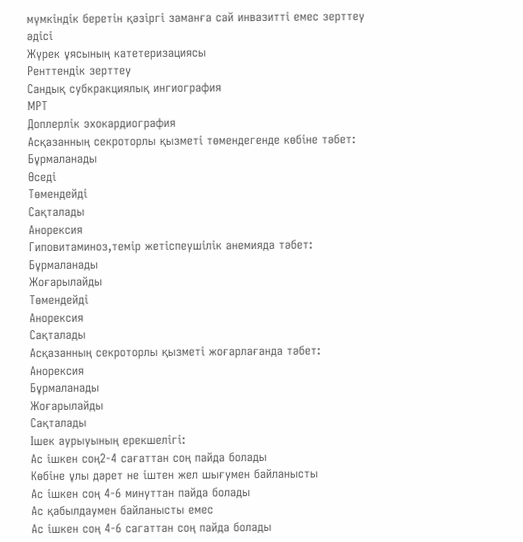мүмкіндік беретін қәзіргі заманға сай инвазитті емес зерттеу әдісі
Жүрек ұясының катетеризациясы
Ренттендік зерттеу
Сандық субкракциялық ингиография
МРТ
Доплерлік эхокардиография
Асқазанның секроторлы қызметі төмендегенде көбіне тәбет:
Бұрмаланады
Өседі
Төмендейді
Сақталады
Анорексия
Гиповитаминоз,темір жетіспеушілік анемияда тәбет:
Бұрмаланады
Жоғарылайды
Төмендейді
Анорексия
Сақталады
Асқазанның секроторлы қызметі жоғарлағанда тәбет:
Анорексия
Бұрмаланады
Жоғарылайды
Сақталады
Ішек аурыуының ерекшелігі:
Ас ішкен соң2-4 сағаттан соң пайда болады
Көбіне ұлы дәрет не іштен жел шығумен байланысты
Ас ішкен соң 4-6 минуттан пайда болады
Ас қабылдаумен байланысты емес
Ас ішкен соң 4-6 сагаттан соң пайда болады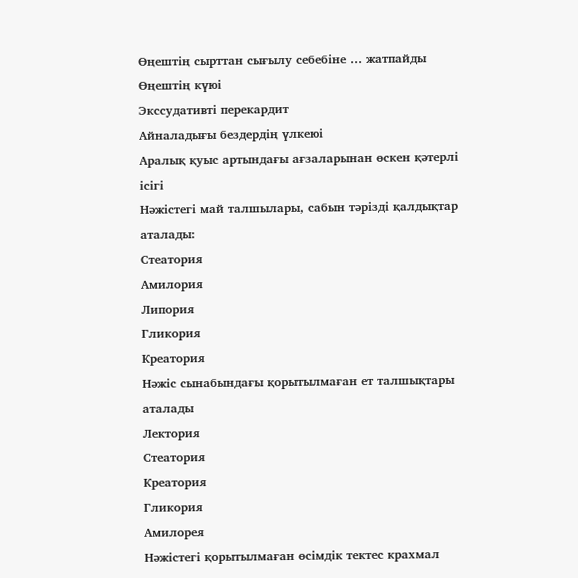Өңештің сырттан сығылу себебіне … жатпайды
Өңештің күюі
Экссудативті перекардит
Айналадығы бездердің үлкеюі
Аралық қуыс артындағы ағзаларынан өскен қәтерлі ісігі
Нәжістегі май талшылары, сабын тәрізді қалдықтар аталады:
Стеатория
Амилория
Липория
Гликория
Креатория
Нәжіс сынабындағы қорытылмаған ет талшықтары аталады
Лектория
Стеатория
Креатория
Гликория
Амилорея
Нәжістегі қорытылмаған өсімдік тектес крахмал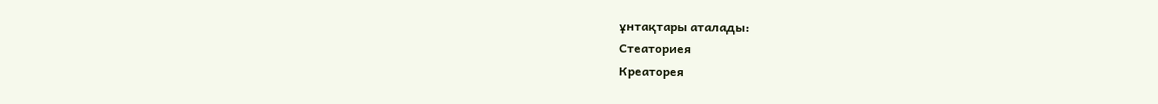ұнтақтары аталады:
Стеаториея
Креаторея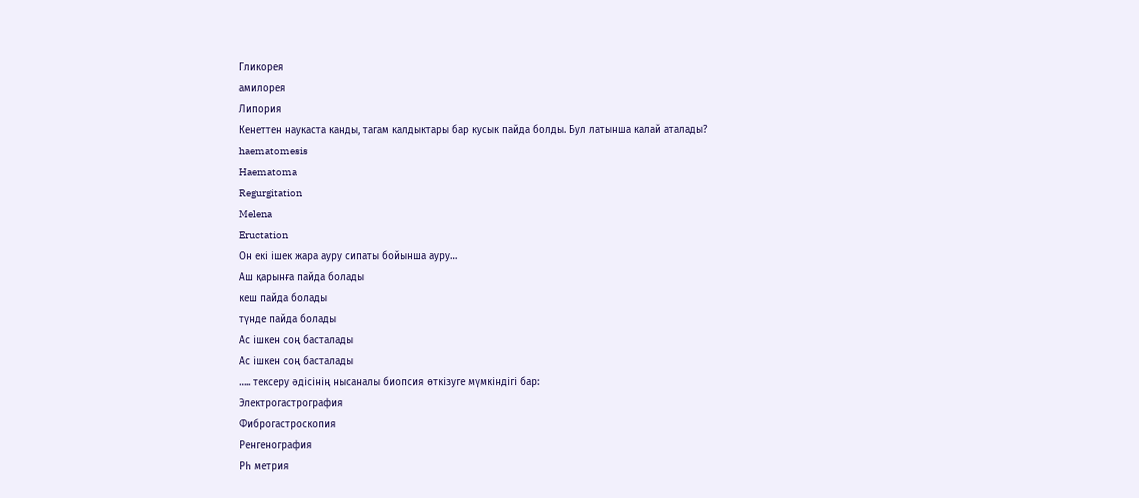Гликорея
амилорея
Липория
Кенеттен наукаста канды, тагам калдыктары бар кусык пайда болды. Бул латынша калай аталады?
haematomesis
Haematoma
Regurgitation
Melena
Eructation
Он екі ішек жара ауру сипаты бойынша ауру…
Аш қарынға пайда болады
кеш пайда болады
түнде пайда болады
Ас ішкен соң басталады
Ас ішкен соң басталады
….. тексеру әдісінің нысаналы биопсия өткізуге мүмкіндігі бар:
Электрогастрография
Фиброгастроскопия
Ренгенография
Рһ метрия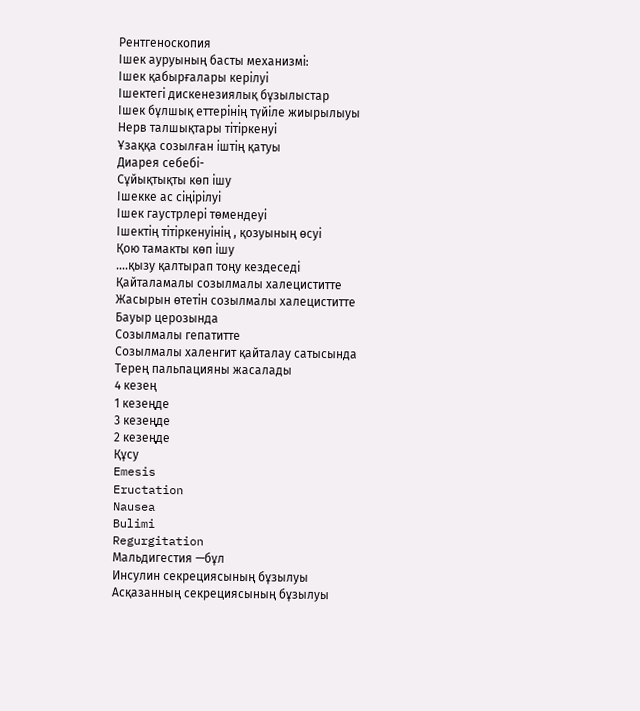Рентгеноскопия
Ішек ауруының басты механизмі:
Ішек қабырғалары керілуі
Ішектегі дискенезиялық бұзылыстар
Ішек бұлшық еттерінің түйіле жиырылыуы
Нерв талшықтары тітіркенуі
Ұзаққа созылған іштің қатуы
Диарея себебі-
Сұйықтықты көп ішу
Ішекке ас сіңірілуі
Ішек гаустрлері төмендеуі
Ішектің тітіркенуінің , қозуының өсуі
Қою тамакты көп ішу
….қызу қалтырап тоңу кездеседі
Қайталамалы созылмалы халециститте
Жасырын өтетін созылмалы халециститте
Бауыр церозында
Созылмалы гепатитте
Созылмалы халенгит қайталау сатысында
Терең пальпацияны жасалады
4 кезең
1 кезеңде
3 кезеңде
2 кезеңде
Құсу
Emesis
Eructation
Nausea
Bulimi
Regurgitation
Мальдигестия —бұл
Инсулин секрециясының бұзылуы
Асқазанның секрециясының бұзылуы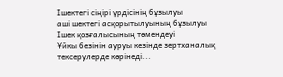Ішектегі сіңірі үрдісінің бұзылуы
аші шектегі асқорытылуының бұзылуы
Ішек қозғалысының төмендеуі
Ұйкы безінін ауруы кезінде зертханалық тексерулерде көрінеді...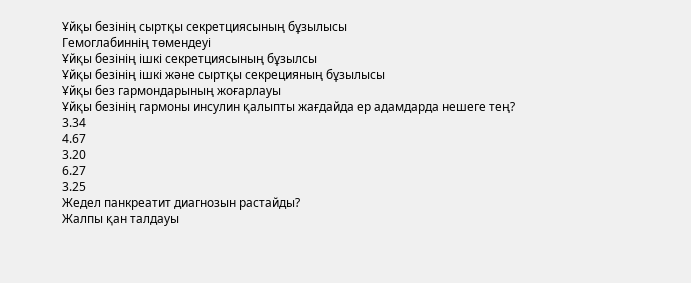Ұйқы безінің сыртқы секретциясының бұзылысы
Гемоглабиннің төмендеуі
Ұйқы безінің ішкі секретциясының бұзылсы
Ұйқы безінің ішкі және сыртқы секрецияның бұзылысы
Ұйқы без гармондарының жоғарлауы
Ұйқы безінің гармоны инсулин қалыпты жағдайда ер адамдарда нешеге тең?
3.34
4.67
3.20
6.27
3.25
Жедел панкреатит диагнозын растайды?
Жалпы қан талдауы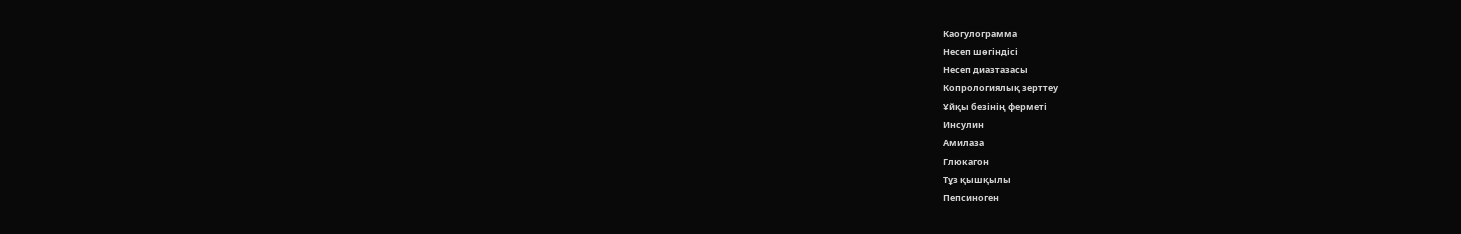Каогулограмма
Несеп шөгіндісі
Несеп диазтазасы
Копрологиялық зерттеу
Ұйқы безінің ферметі
Инсулин
Амилаза
Глюкагон
Тұз қышқылы
Пепсиноген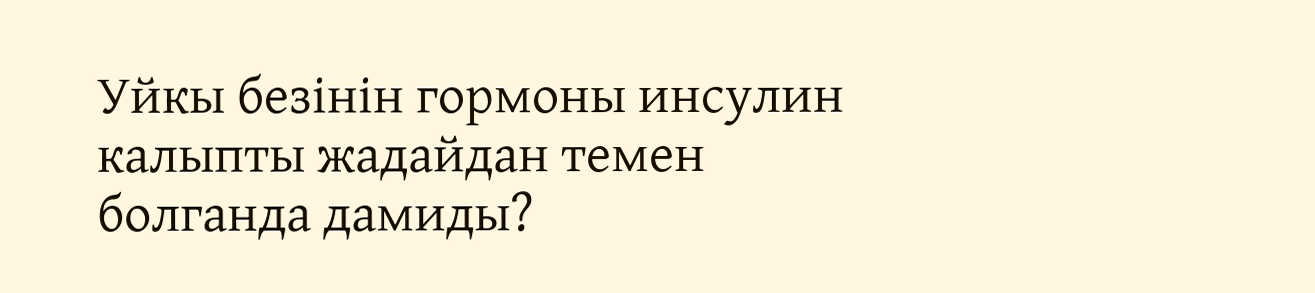Уйкы безінін гормоны инсулин калыпты жадайдан темен болганда дамиды?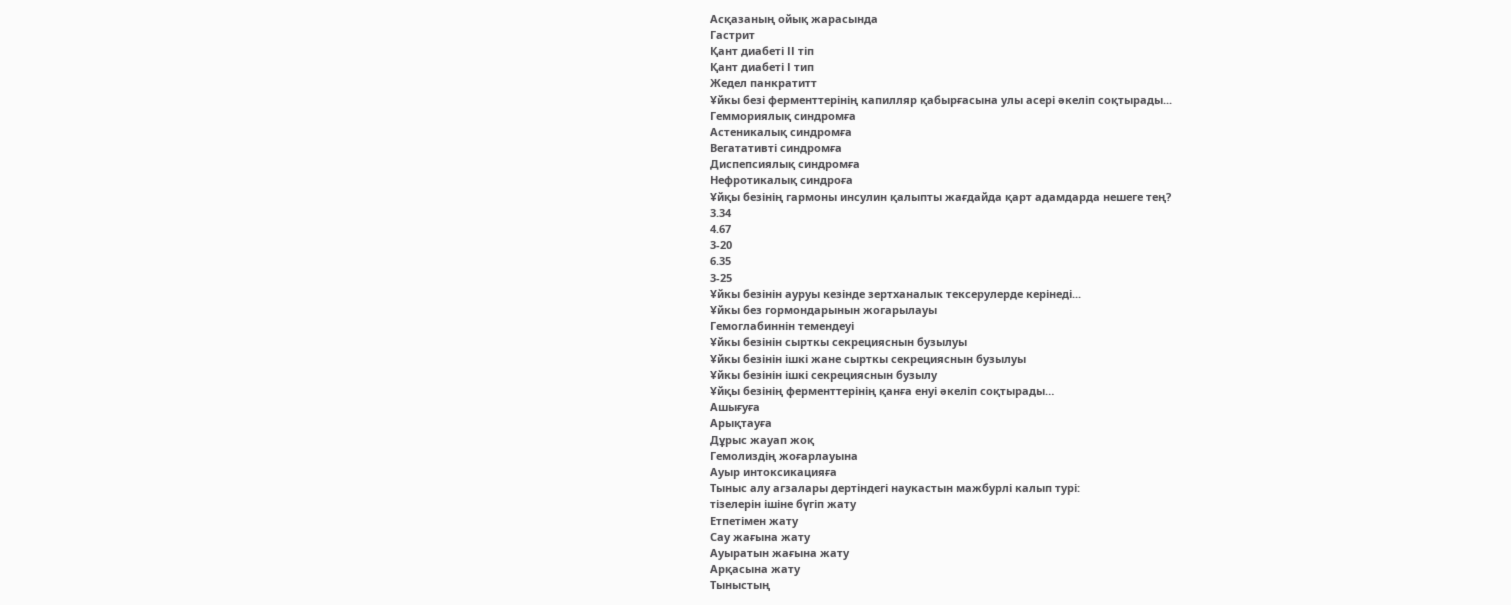Асқазаның ойық жарасында
Гастрит
Қант диабеті ІІ тіп
Қант диабеті І тип
Жедел панкратитт
Ұйкы безі ферменттерінің капилляр қабырғасына улы асері әкеліп соқтырады...
Геммориялық синдромға
Астеникалық синдромға
Вегатативті синдромға
Диспепсиялық синдромға
Нефротикалық синдроға
Ұйқы безінің гармоны инсулин қалыпты жағдайда қарт адамдарда нешеге тең?
3.34
4.67
3-20
6.35
3-25
Ұйкы безінін ауруы кезінде зертханалык тексерулерде керінеді...
Ұйкы без гормондарынын жогарылауы
Гемоглабиннін темендеуі
Ұйкы безінін сырткы секрецияснын бузылуы
Ұйкы безінін ішкі жане сырткы секрецияснын бузылуы
Ұйкы безінін ішкі секрецияснын бузылу
Ұйқы безінің ферменттерінің қанға енуі әкеліп соқтырады…
Ашығуға
Арықтауға
Дұрыс жауап жоқ
Гемолиздің жоғарлауына
Ауыр интоксикацияға
Тыныс алу агзалары дертіндегі наукастын мажбурлі калып турі:
тізелерін ішіне бүгіп жату
Етпетімен жату
Сау жағына жату
Ауыратын жағына жату
Арқасына жату
Тыныстың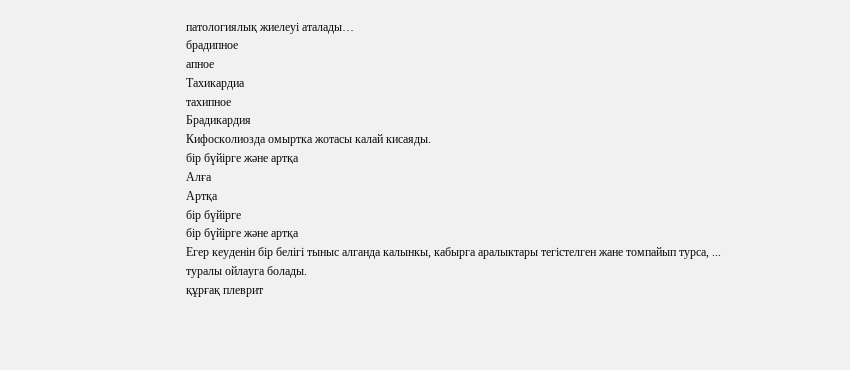патологиялық жиелеуі аталады…
брадипное
апное
Тахикардиа
тахипное
Брадикардия
Кифосколиозда омыртка жотасы калай кисаяды.
бір бүйірге және артқа
Алға
Артқа
бір бүйірге
бір бүйірге және артқа
Егер кеуденін бір белігі тыныс алганда калынкы, кабырга аралыктары тегістелген жане томпайып турса, ...
туралы ойлауга болады.
құрғақ плеврит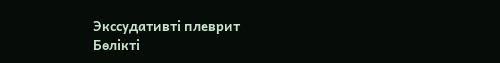Экссудативті плеврит
Бөлікті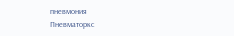пневмония
Пневматоркс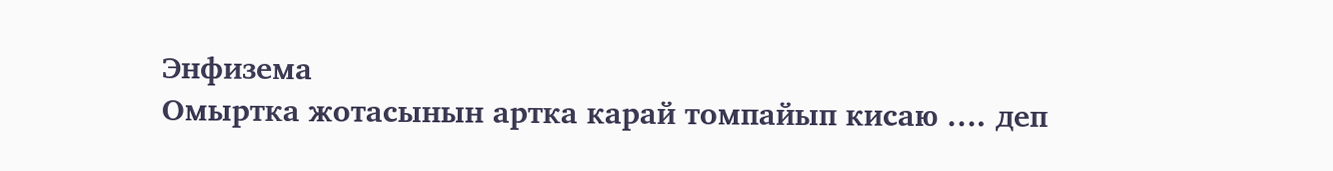Энфизема
Омыртка жотасынын артка карай томпайып кисаю …. деп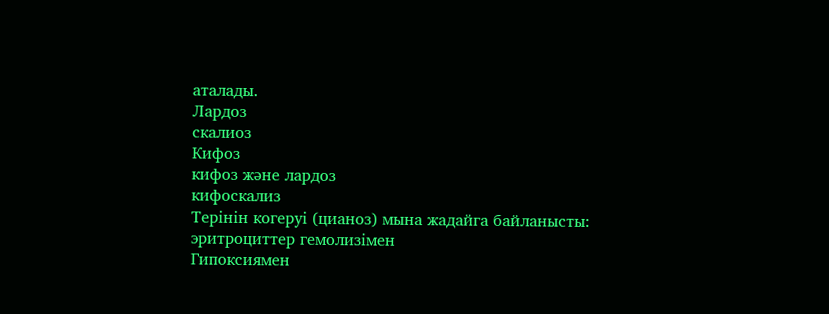аталады.
Лардоз
скалиоз
Кифоз
кифоз және лардоз
кифоскализ
Терінін когеруі (цианоз) мына жадайга байланысты:
эритроциттер гемолизімен
Гипоксиямен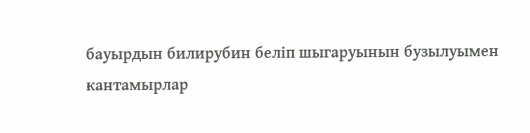бауырдын билирубин беліп шыгаруынын бузылуымен
кантамырлар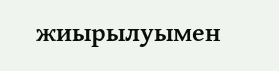жиырылуымен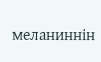меланиннін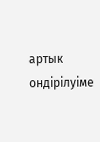артык ондірілуіме